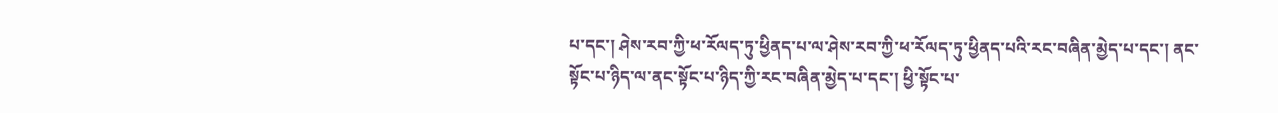པ་དང་། ཤེས་རབ་ཀྱི་ཕ་རོལད་ཏུ་ཕྱིནད་པ་ལ་ཤེས་རབ་ཀྱི་ཕ་རོལད་ཏུ་ཕྱིནད་པའི་རང་བཞིན་མྱེད་པ་དང་། ནང་སྟོང་པ་ཉིད་ལ་ནང་སྟོང་པ་ཉིད་ཀྱི་རང་བཞིན་མྱེད་པ་དང་། ཕྱི་སྟོང་པ་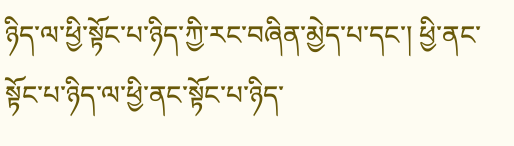ཉིད་ལ་ཕྱི་སྟོང་པ་ཉིད་ཀྱི་རང་བཞིན་མྱེད་པ་དང་། ཕྱི་ནང་སྟོང་པ་ཉིད་ལ་ཕྱི་ནང་སྟོང་པ་ཉིད་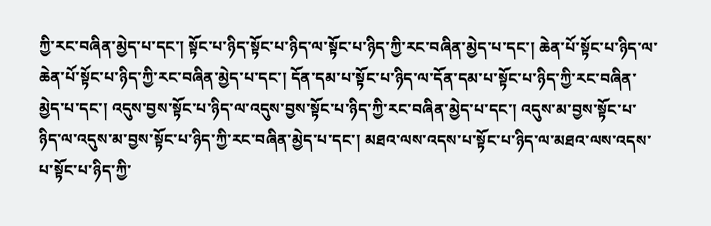ཀྱི་རང་བཞིན་མྱེད་པ་དང་། སྟོང་པ་ཉིད་སྟོང་པ་ཉིད་ལ་སྟོང་པ་ཉིད་ཀྱི་རང་བཞིན་མྱེད་པ་དང་། ཆེན་པོ་སྟོང་པ་ཉིད་ལ་ཆེན་པོ་སྟོང་པ་ཉིད་ཀྱི་རང་བཞིན་མྱེད་པ་དང་། དོན་དམ་པ་སྟོང་པ་ཉིད་ལ་དོན་དམ་པ་སྟོང་པ་ཉིད་ཀྱི་རང་བཞིན་མྱེད་པ་དང་། འདུས་བྱས་སྟོང་པ་ཉིད་ལ་འདུས་བྱས་སྟོང་པ་ཉིད་ཀྱི་རང་བཞིན་མྱེད་པ་དང་། འདུས་མ་བྱས་སྟོང་པ་ཉིད་ལ་འདུས་མ་བྱས་སྟོང་པ་ཉིད་ཀྱི་རང་བཞིན་མྱེད་པ་དང་། མཐའ་ལས་འདས་པ་སྟོང་པ་ཉིད་ལ་མཐའ་ལས་འདས་པ་སྟོང་པ་ཉིད་ཀྱི་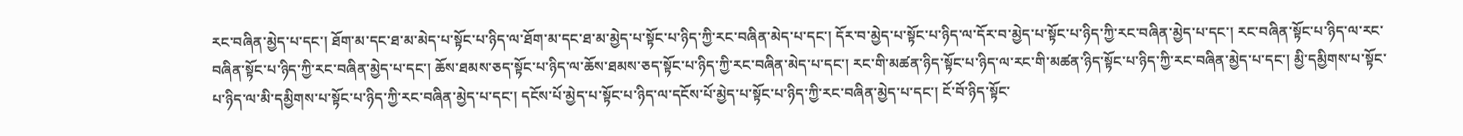རང་བཞིན་མྱེད་པ་དང་། ཐོག་མ་དང་ཐ་མ་མེད་པ་སྟོང་པ་ཉིད་ལ་ཐོག་མ་དང་ཐ་མ་མྱེད་པ་སྟོང་པ་ཉིད་ཀྱི་རང་བཞིན་མེད་པ་དང་། དོར་བ་མྱེད་པ་སྟོང་པ་ཉིད་ལ་དོར་བ་མྱེད་པ་སྟོང་པ་ཉིད་ཀྱི་རང་བཞིན་མྱེད་པ་དང་། རང་བཞིན་སྟོང་པ་ཉིད་ལ་རང་བཞིན་སྟོང་པ་ཉིད་ཀྱི་རང་བཞིན་མྱེད་པ་དང་། ཆོས་ཐམས་ཅད་སྟོང་པ་ཉིད་ལ་ཆོས་ཐམས་ཅད་སྟོང་པ་ཉིད་ཀྱི་རང་བཞིན་མེད་པ་དང་། རང་གི་མཚན་ཉིད་སྟོང་པ་ཉིད་ལ་རང་གི་མཚན་ཉིད་སྟོང་པ་ཉིད་ཀྱི་རང་བཞིན་མྱེད་པ་དང་། མྱི་དམྱིགས་པ་སྟོང་པ་ཉིད་ལ་མི་དམྱིགས་པ་སྟོང་པ་ཉིད་ཀྱི་རང་བཞིན་མྱེད་པ་དང་། དངོས་པོ་མྱེད་པ་སྟོང་པ་ཉིད་ལ་དངོས་པོ་མྱེད་པ་སྟོང་པ་ཉིད་ཀྱི་རང་བཞིན་མྱེད་པ་དང་། ངོ་བོ་ཉིད་སྟོང་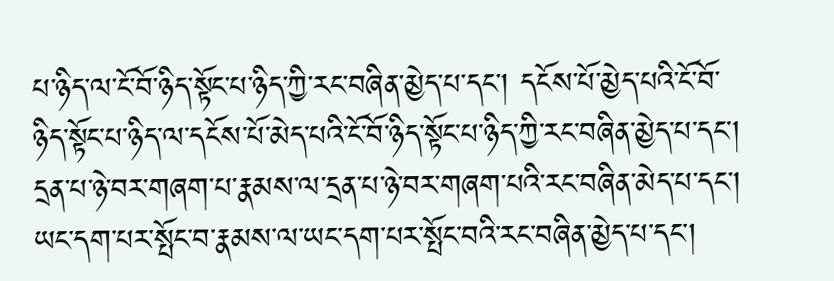པ་ཉིད་ལ་ངོ་བོ་ཉིད་སྟོང་པ་ཉིད་ཀྱི་རང་བཞིན་མྱེད་པ་དང་། དངོས་པོ་མྱེད་པའི་ངོ་བོ་ཉིད་སྟོང་པ་ཉིད་ལ་དངོས་པོ་མེད་པའི་ངོ་བོ་ཉིད་སྟོང་པ་ཉིད་ཀྱི་རང་བཞིན་མྱེད་པ་དང་། དྲན་པ་ཉེ་བར་གཞག་པ་རྣམས་ལ་དྲན་པ་ཉེ་བར་གཞག་པའི་རང་བཞིན་མེད་པ་དང་། ཡང་དག་པར་སྤོང་བ་རྣམས་ལ་ཡང་དག་པར་སྤོང་བའི་རང་བཞིན་མྱེད་པ་དང་།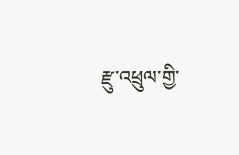རྫུ་འཕྲུལ་གྱི་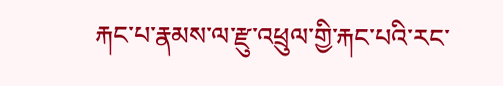རྐང་པ་རྣམས་ལ་རྫུ་འཕྲུལ་གྱི་རྐང་པའི་རང་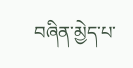བཞིན་མྱེད་པ་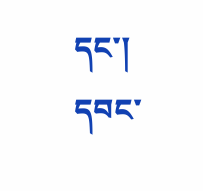དང་། དབང་